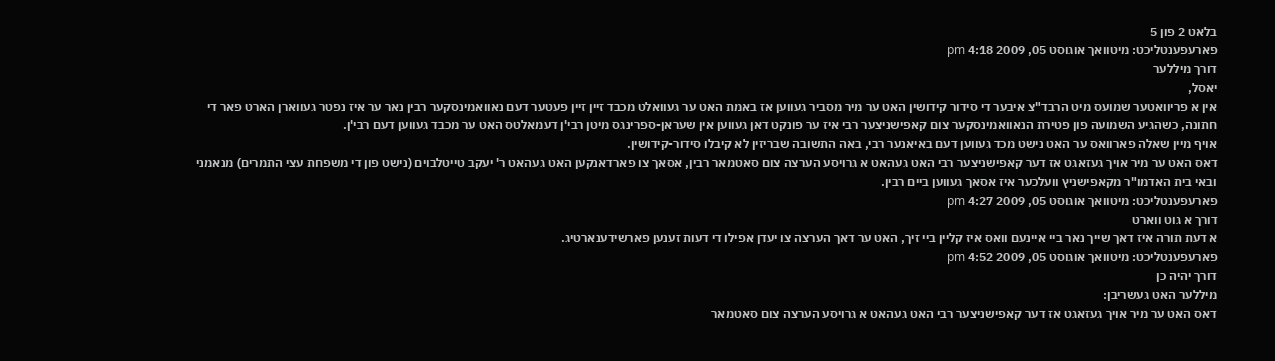בלאט 2 פון 5
פארעפענטליכט: מיטוואך אוגוסט 05, 2009 4:18 pm
דורך מיללער
יאסל,
אין א פריוואטער שמועס מיט הרבד"צ איבער די סידור קידושין האט ער מיר מסביר געווען אז באמת האט ער געוואלט מכבד זיין זיין פעטער דעם נאוואמינסקער רבין נאר ער איז נפטר געווארן הארט פאר די חתונה, כשהגיע השמועה פון פטירת הנאוואמינסקער צום קאפישניצער רבי איז ער פונקט דאן געווען אין שעראן-ספרינגס מיטן רבי'ן דעמאלטס האט ער מכבד געווען דעם רבי'ן.
אויף מיין שאלה פארוואס ער האט נישט מכד געווען דעם באיאנער רבי, באה התשובה שבריזין לא קיבלו סידור-קידושין.
דאס האט ער מיר אויך געזאגט אז דער קאפישניצער רבי האט געהאט א גרויסע הערצה צום סאטמאר רבין, אסאך צו פארדאנקען האט געהאט ר' יעקב טייטלבוים (נישט פון די משפחת עצי התמרים) מנאמני ובאי בית האדמו"ר מקאפישניץ וועלכער איז אסאך געווען ביים רבין.
פארעפענטליכט: מיטוואך אוגוסט 05, 2009 4:27 pm
דורך א גוט ווארט
א דעת תורה איז דאך שייך נאר ביי איינעם וואס איז קליין ביי זיך, האט ער דאך הערצה צו יעדן אפילו די דעות זענען פארשידענארטיג.
פארעפענטליכט: מיטוואך אוגוסט 05, 2009 4:52 pm
דורך יהיה כן
מיללער האט געשריבן:
דאס האט ער מיר אויך געזאגט אז דער קאפישניצער רבי האט געהאט א גרויסע הערצה צום סאטמאר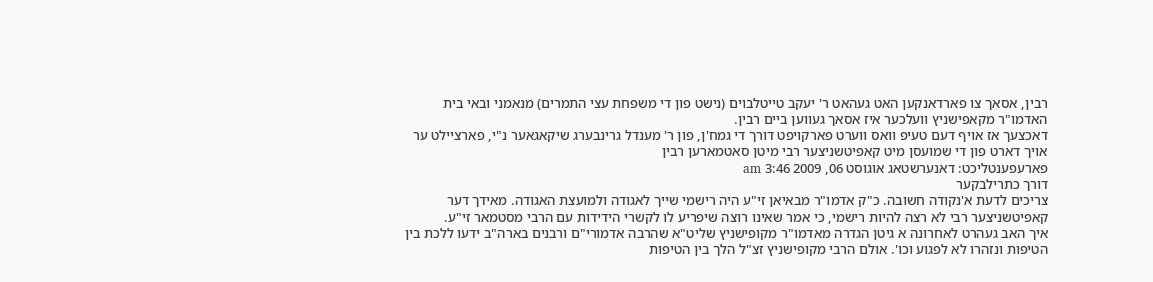רבין, אסאך צו פארדאנקען האט געהאט ר' יעקב טייטלבוים (נישט פון די משפחת עצי התמרים) מנאמני ובאי בית האדמו"ר מקאפישניץ וועלכער איז אסאך געווען ביים רבין.
דאכצעך אז אויף דעם טעיפ וואס ווערט פארקויפט דורך די גמח'ן, פון ר' מענדל גרינבערג שיקאגאער נ"י, פארציילט ער אויך דארט פון די שמועסן מיט קאפיטשניצער רבי מיטן סאטמארען רבין
פארעפענטליכט: דאנערשטאג אוגוסט 06, 2009 3:46 am
דורך כתרילבקער
צריכים לדעת א'נקודה חשובה. כ"ק אדמו"ר מבאיאן זי"ע היה רישמי שייך לאגודה ולמועצת האגודה. מאידך דער קאפיטשניצער רבי לא רצה להיות רישמי, כי אמר שאינו רוצה שיפריע לו לקשרי הידידות עם הרבי מסטמאר זי"ע.
איך האב געהרט לאחרונה א גיטן הגדרה מאדמו"ר מקופישניץ שליט"א שהרבה אדמורי"ם ורבנים בארה"ב ידעו ללכת בין הטיפות ונזהרו לא לפגוע וכו'. אולם הרבי מקופישניץ זצ"ל הלך בין הטיפות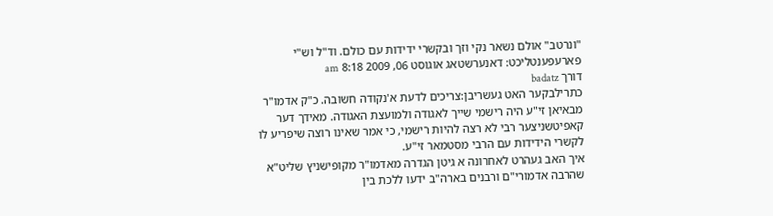"ונרטב" אולם נשאר נקי וזך ובקשרי ידידות עם כולם. וד"ל וש"י
פארעפענטליכט: דאנערשטאג אוגוסט 06, 2009 8:18 am
דורך badatz
כתרילבקער האט געשריבן:צריכים לדעת א'נקודה חשובה. כ"ק אדמו"ר מבאיאן זי"ע היה רישמי שייך לאגודה ולמועצת האגודה. מאידך דער קאפיטשניצער רבי לא רצה להיות רישמי, כי אמר שאינו רוצה שיפריע לו לקשרי הידידות עם הרבי מסטמאר זי"ע.
איך האב געהרט לאחרונה א גיטן הגדרה מאדמו"ר מקופישניץ שליט"א שהרבה אדמורי"ם ורבנים בארה"ב ידעו ללכת בין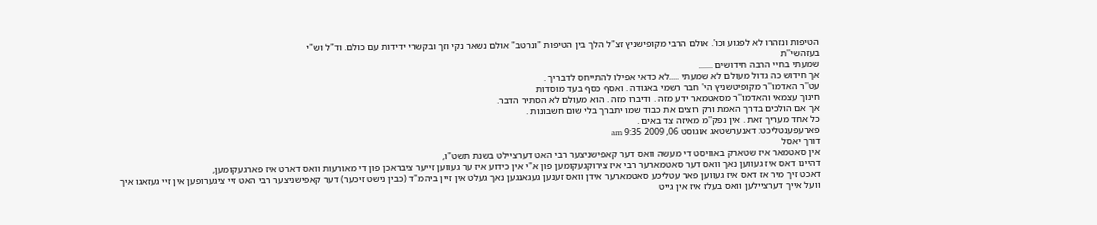הטיפות ונזהרו לא לפגוע וכו'. אולם הרבי מקופישניץ זצ"ל הלך בין הטיפות "ונרטב" אולם נשאר נקי וזך ובקשרי ידידות עם כולם. וד"ל וש"י
בעזהשי''ת
שמעתי בחיי הרבה חידושים .......
אך חידוש כה גדול מעולם לא שמעתי .....לא כדאי אפילו להתייחס לדבריך .
עט''ר האדמו''ר מקופיטשניץ הי' חבר רשמי באגודה . ואסף כסף בעד מוסדות
חינוך עצמאי והאדמו''ר מסאטמאר ידע מזה . ודיברו מזה . הוא מעולם לא הסתיר הדבר.
אך אם הולכים בדרך האמת ורק רוצים את כבוד שמו יתברך בלי שום חשבונות .
כל אחד מעריך זאת . אין נפק''מ מאיזה צד באים .
פארעפענטליכט: דאנערשטאג אוגוסט 06, 2009 9:35 am
דורך יאסל
אין סאטמאר איז שטארק באוויסט די מעשה וואס דער קאפישניצער רבי האט דערציילט בשנת תשט"ו,
דהיינו דאס איז געווען נאך וואס דער סאטמארער רבי איז צירוקגעקומען פון א"י אין כידוע איז ער געווען זייער ציבראכן פון די מאורעות וואס דארט איז פארגעקומען,
דאכט זיך מיר אז דאס איז געווען פאר עטליכע סאטמארער אידן וואס זענען געגאנגען נאך געלט אין זיין ביהמ"ד (כבין נישט זיכער) דער קאפישניצער רבי האט זיי ציגערופען אין זיי געזאגו איך וועל אייך דערציילען וואס בעלז איז אין גייט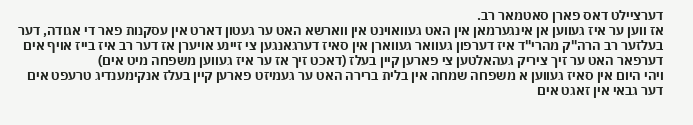דערציילט דאס פארן סאטמאר רב.
אז ווען ער איז געווען אן אינגערמאן אין האט געוואוינט אין ווארשא האט ער געטון דארט אין עסקנות פאר די אגודה, דער בעלזער רב הרה"ק מהרי"ד איז דערפון געוואר געווארן אין סאיז דערגאנגען צי זיינע אויערן אז דער רב איז בייז אויף אים דערפאר האט ער זיך ציריק געהאלטען צי פארען קיין בעלז (דאכט זיך אז ער איז געווען משפחה מיט אים)
ויהי היום אין סאיז געווען א משפחה שמחה אין בלית ברירה האט ער געמיזט פארען קיין בעלז אנקימענדיג טרעפט אים דער גבאי אין זאגט אים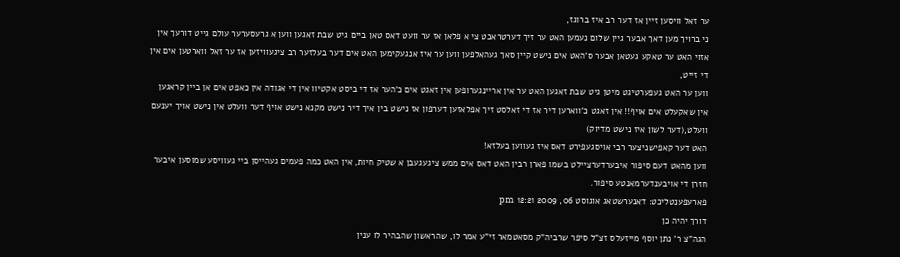ער זאל וויסען זיין אז דער רב איז ברוגז,
ני ברויך מען דאך אבער גיין שלום נעמען האט ער זיך דערטראכט צי א פלאן אז ער וועט דאס טאן ביים גיט שבת זאגען ווען א גרעסערער עולם גייט דורעך אין אזוי האט ער טאקע געטאן אבער ס'האט אים נישט קיין סאך געהאלפען ווען ער איז אנגעקימען האט אים דער בעלזער רב ציגעוויזען אז ער זאל ווארטען אים אין די זייט,
ווען ער האט געפערטיגט מיטן גיט שבת זאגען האט ער אין אריינגערופען אין זאגט אים כ'הער אז די ביסט אקטיוו אין די אגודה אין כאפט אים אן ביין קראגען אין שאקעלט אים אויף!! אין זאגט כ'ווארען דיר אז די זאלסט זיך אפלאזען דערפון אז נישט בין איך דיר נישט מקנא נישט אויף דער וועלט אין נישט אויך יענעם וועלט,(דער לשון איז נישט מדיוק)
האט דער קאפישניצער רבי אויסגעפירט דאס איז געווען בעלזא!
ווען מהאט דעם סיפור איבערדערציילט בשמו פארן רבין האט דאס אים ממש ציגעגעבן א שטיק חיות, אין האט כמה פעמים געהייסן ביי געוויסע שמוסען איבער חזרן די אויבענדערמאנטע סיפור.
פארעפענטליכט: דאנערשטאג אוגוסט 06, 2009 12:21 pm
דורך יהיה כן
הגה"צ ר' נתן יוסף מייזעלס זצ"ל סיפר שרביה"ק מסאטמאר זי"ע אמר לו, שהראשון שהבהיר לו ענין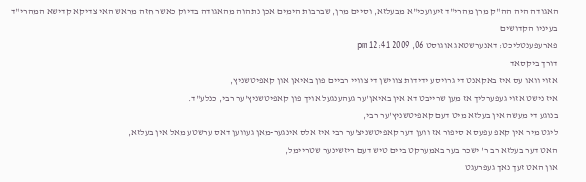האגודה היה הה"ק מרן מהרי"ד זיעועכי"א מבעלזא, וסיים מרן, שברבות הימים אכן נתהוה מהאגודה בדיוק כאשר חזה מראש האי צדיקא קדישא המהרי"ד בעיניו הקדושים
פארעפענטליכט: דאנערשטאג אוגוסט 06, 2009 12:41 pm
דורך ביקסאד
אזוי וואו עס איז באקאנט די גרויסע ידידות צווישן די צוויי רביים פון באיאן און קאפיטשניץ,
איז נישט אזוי געפערליך אז מען שרייבט דא אין באיאן'ער געהענגעל אויך פון קאפיטשניץ'ער רבי, כנלע"ד.
בנוגע די מעשה אין בעלזא מיט דעם קאפיטשניץ'ער רבי,
ליגט מיר אין קאפ עפעס א סיפור אז ווען דער קאפיטשניצ'ער רבי איז אלס אינגער-מאן געווען דאס ערשטע מאל אין בעלזא,
האט דער בעלזא רב ר' ישכר בער באמערקט ביים טיש דעם ריזשינער שטריימל,
און האט זעך נאך געפרעגט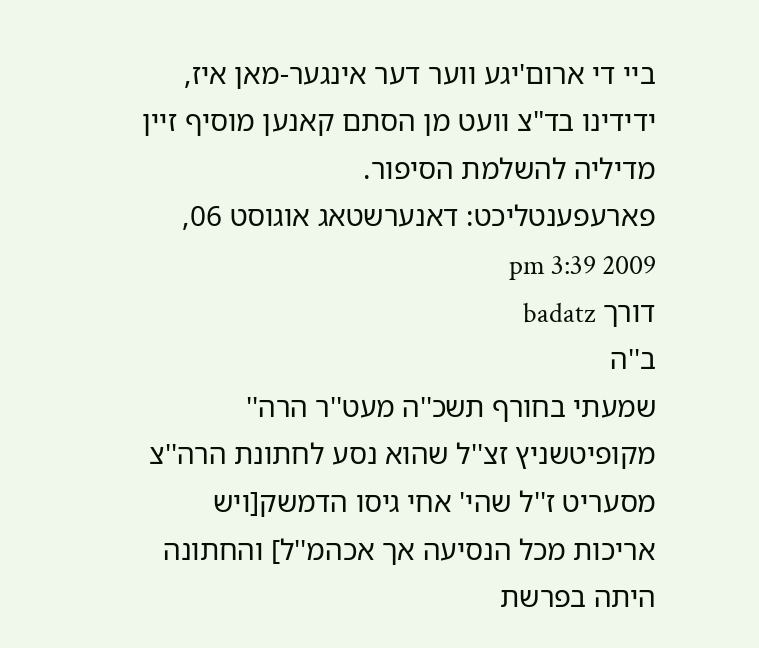ביי די ארום'יגע ווער דער אינגער-מאן איז,
ידידינו בד"צ וועט מן הסתם קאנען מוסיף זיין מדיליה להשלמת הסיפור.
פארעפענטליכט: דאנערשטאג אוגוסט 06, 2009 3:39 pm
דורך badatz
ב''ה
שמעתי בחורף תשכ''ה מעט''ר הרה'' מקופיטשניץ זצ''ל שהוא נסע לחתונת הרה''צ מסעריט ז''ל שהי' אחי גיסו הדמשק[ויש אריכות מכל הנסיעה אך אכהמ''ל] והחתונה היתה בפרשת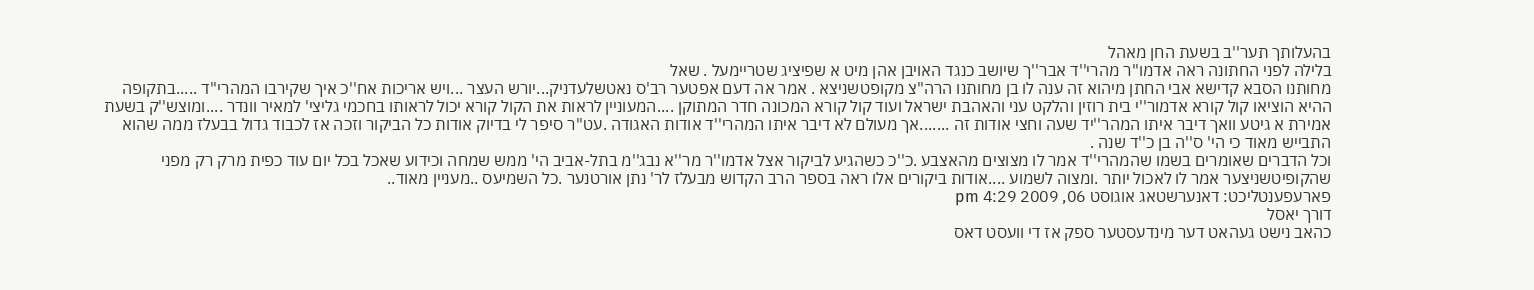בהעלותך תער''ב בשעת החן מאהל
בלילה לפני החתונה ראה אדמו''ר מהרי''ד אבר''ך שיושב כנגד האויבן אהן מיט א שפיציג שטריימעל . שאל
מחותנו הסבא קדישא אבי החתן מיהוא זה ענה לו בן מחותנו הרה''צ מקופטשניצא . אמר אה דעם אפטער רב'ס נאטשלעדניק...יורש העצר ...ויש אריכות אח''כ איך שקירבו המהרי''ד .....בתקופה ההיא הוציאו קול קורא אדמור''י בית רוזין והלקט עני והאהבת ישראל ועוד קול קורא המכונה חדר המתוקן ....המעוניין לראות את הקול קורא יכול לראותו בחכמי גליצי' למאיר וונדר ....ומוצש''ק בשעת אמירת א גיטע וואך דיבר איתו המהר''יד שעה וחצי אודות זה .......אך מעולם לא דיבר איתו המהרי''ד אודות האגודה .עט''ר סיפר לי בדיוק אודות כל הביקור וזכה אז לכבוד גדול בבעלז ממה שהוא התבייש מאוד כי הי' ס''ה בן כ''ד שנה .
וכל הדברים שאומרים בשמו שהמהרי''ד אמר לו מצוצים מהאצבע .כ''כ כשהגיע לביקור אצל אדמו''ר מר''א נבג''מ בתל-אביב הי' ממש שמחה וכידוע שאכל בכל יום עוד כפית מרק רק מפני שהקופיטשניצער אמר לו לאכול יותר .ומצוה לשמוע ....אודות ביקורים אלו ראה בספר הרב הקדוש מבעלז לר' נתן אורטנער .כל השמיעס ..מעניין מאוד..
פארעפענטליכט: דאנערשטאג אוגוסט 06, 2009 4:29 pm
דורך יאסל
כהאב נישט געהאט דער מינדעסטער ספק אז די וועסט דאס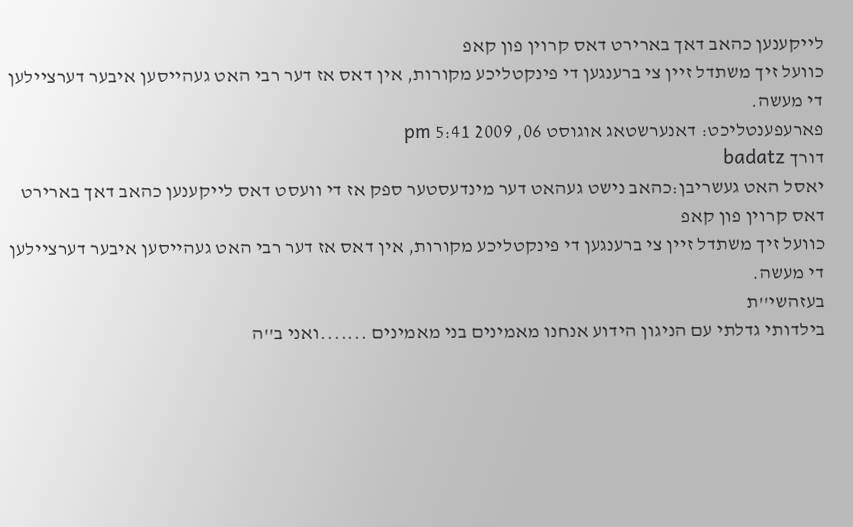לייקענען כהאב דאך בארירט דאס קרוין פון קאפ
כוועל זיך משתדל זיין צי ברענגען די פינקטליכע מקורות, אין דאס אז דער רבי האט געהייסען איבער דערציילען די מעשה.
פארעפענטליכט: דאנערשטאג אוגוסט 06, 2009 5:41 pm
דורך badatz
יאסל האט געשריבן:כהאב נישט געהאט דער מינדעסטער ספק אז די וועסט דאס לייקענען כהאב דאך בארירט דאס קרוין פון קאפ
כוועל זיך משתדל זיין צי ברענגען די פינקטליכע מקורות, אין דאס אז דער רבי האט געהייסען איבער דערציילען די מעשה.
בעזהשי''ת
בילדותי גדלתי עם הניגון הידוע אנחנו מאמינים בני מאמינים .......ואני ב''ה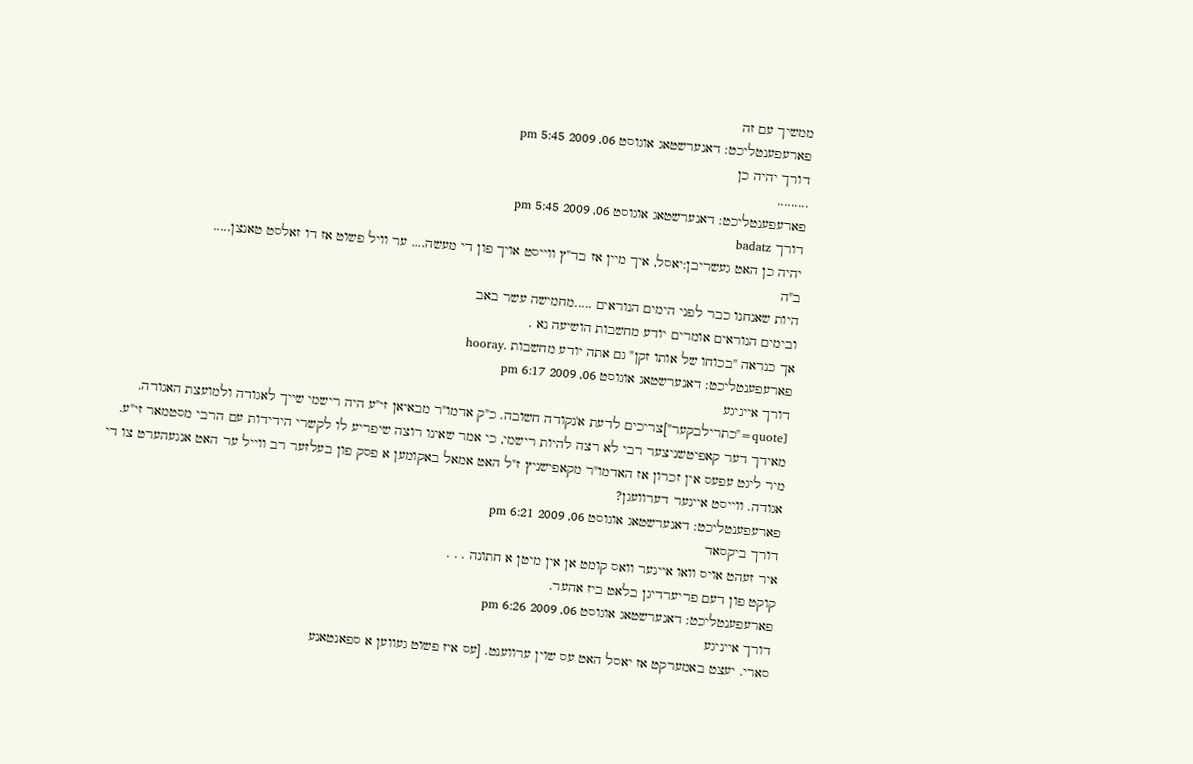ממשיך עם זה
פארעפענטליכט: דאנערשטאג אוגוסט 06, 2009 5:45 pm
דורך יהיה כן
.........
פארעפענטליכט: דאנערשטאג אוגוסט 06, 2009 5:45 pm
דורך badatz
יהיה כן האט געשריבן:יאסל, איך מיין אז בד"ץ ווייסט אויך פון די מעשה.... ער וויל פשוט אז דו זאלסט טאנצן.....
ב''ה
היות שאנחנו כבר לפני הימים הנוראים .....מחמישה עשר באב
ובימים הנוראים אומרים יודע מחשבות הושיעה נא .
אך כנראה ''בכוחו של אותו זקן'' גם אתה יודע מחשבות .hooray
פארעפענטליכט: דאנערשטאג אוגוסט 06, 2009 6:17 pm
דורך אייניגע
[quote="כתרילבקער"]צריכים לדעת א'נקודה חשובה. כ"ק אדמו"ר מבאיאן זי"ע היה רישמי שייך לאגודה ולמועצת האגודה. מאידך דער קאפיטשניצער רבי לא רצה להיות רישמי, כי אמר שאינו רוצה שיפריע לו לקשרי הידידות עם הרבי מסטמאר זי"ע.
מיר ליגט עפעס אין זכרון אז האדמו"ר מקאפישניץ ז"ל האט אמאל באקומען א פסק פון בעלזער רב ווייל ער האט אנגעהערט צו די אגודה. ווייסט איינער דערוועגן?
פארעפענטליכט: דאנערשטאג אוגוסט 06, 2009 6:21 pm
דורך ביקסאד
איר זעהט אויס וואו איינער וואס קומט אן אין מיטן א חתונה . . .
קוקט פון דעם פריערדיגן בלאט ביז אהער.
פארעפענטליכט: דאנערשטאג אוגוסט 06, 2009 6:26 pm
דורך אייניגע
סארי. יעצט באמערקט אז יאסל האט עס שוין ערווענט. [עס איז פשוט געווען א ספאנטאנע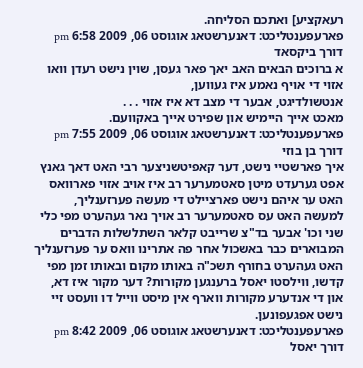רעאקציע] ואתכם הסליחה.
פארעפענטליכט: דאנערשטאג אוגוסט 06, 2009 6:58 pm
דורך ביקסאד
א ברוכים הבאים האב יאך פאר געסן, שוין נישט רעדן וואו אזוי די אויף נאמע איז געווען,
אנטשולדיגט, אבער די מצב דא איז אזוי . . .
מאכט אייך היימיש און שפירט אייך באקוועם.
פארעפענטליכט: דאנערשטאג אוגוסט 06, 2009 7:55 pm
דורך בן בוזי
איך פארשטיי נישט, דער קאפיטשניצער רבי האט דאך גאנץ אפט גערעדט מיטן סאטמערער רב איז אויב אזוי פארוואס האט ער איהם נישט פארציילט די מעשה פערזענליך, למעשה האט עס סאטמערער רב אויך נאר געהערט מפי כלי שני וכו' אבער בד"צ שרייבט קלאר השתלשלות הדברים המבוארים כבר באשכול אחר פה אתרינו וואס ער פערזענליך האט געהערט בחורף תשכ"ה באותו מקום ובאותו זמן מפי קדשו, ווילסטו יאסל ברענגען מקורות? דער מקור איז דא, און די אנדערע מקורות ווארף אין מיסט ווייל דו וועסט זיי נישט אפגעפונען.
פארעפענטליכט: דאנערשטאג אוגוסט 06, 2009 8:42 pm
דורך יאסל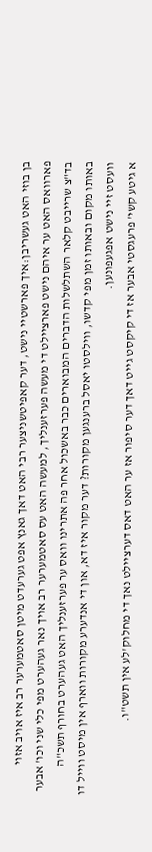בן בוזי האט געשריבן:איך פארשטיי נישט, דער קאפיטשניצער רבי האט דאך גאנץ אפט גערעדט מיטן סאטמערער רב איז אויב אזוי פארוואס האט ער איהם נישט פארציילט די מעשה פערזענליך, למעשה האט עס סאטמערער רב אויך נאר געהערט מפי כלי שני וכו' אבער בד"צ שרייבט קלאר השתלשלות הדברים המבוארים כבר באשכול אחר פה אתרינו וואס ער פערזענליך האט געהערט בחורף תשכ"ה באותו מקום ובאותו זמן מפי קדשו, ווילסטו יאסל ברענגען מקורות? דער מקור איז דא, און די אנדערע מקורות ווארף אין מיסט ווייל דו וועסט זיי נישט אפגעפונען.
א גיטע קשי' פרעגסטי אבער אז די קיקסט גייט דאך דער סיפור אז ער האט דאס דערציילט נאך די מחלוק'לע אין תשט"ו.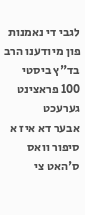לגבי די נאמנות פון מיודענו הרב בד"ץ ביסטי 100 פראצינט גערעכט
אבער דא איז א סיפור וואס ס'האט צי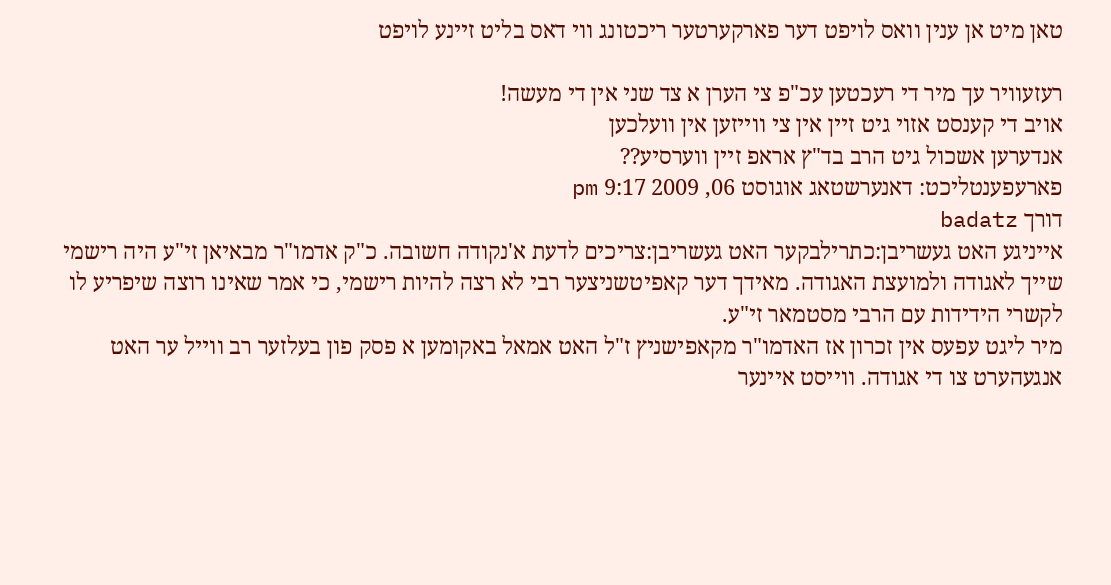טאן מיט אן ענין וואס לויפט דער פארקערטער ריכטונג ווי דאס בליט זיינע לויפט

רעזעוויר עך מיר די רעכטען עכ"פ צי הערן א צד שני אין די מעשה!
אויב די קענסט אזוי גיט זיין אין צי ווייזען אין וועלכען
אנדערען אשכול גיט הרב בד"ץ אראפ זיין ווערסיע??
פארעפענטליכט: דאנערשטאג אוגוסט 06, 2009 9:17 pm
דורך badatz
אייניגע האט געשריבן:כתרילבקער האט געשריבן:צריכים לדעת א'נקודה חשובה. כ"ק אדמו"ר מבאיאן זי"ע היה רישמי שייך לאגודה ולמועצת האגודה. מאידך דער קאפיטשניצער רבי לא רצה להיות רישמי, כי אמר שאינו רוצה שיפריע לו לקשרי הידידות עם הרבי מסטמאר זי"ע.
מיר ליגט עפעס אין זכרון אז האדמו"ר מקאפישניץ ז"ל האט אמאל באקומען א פסק פון בעלזער רב ווייל ער האט אנגעהערט צו די אגודה. ווייסט איינער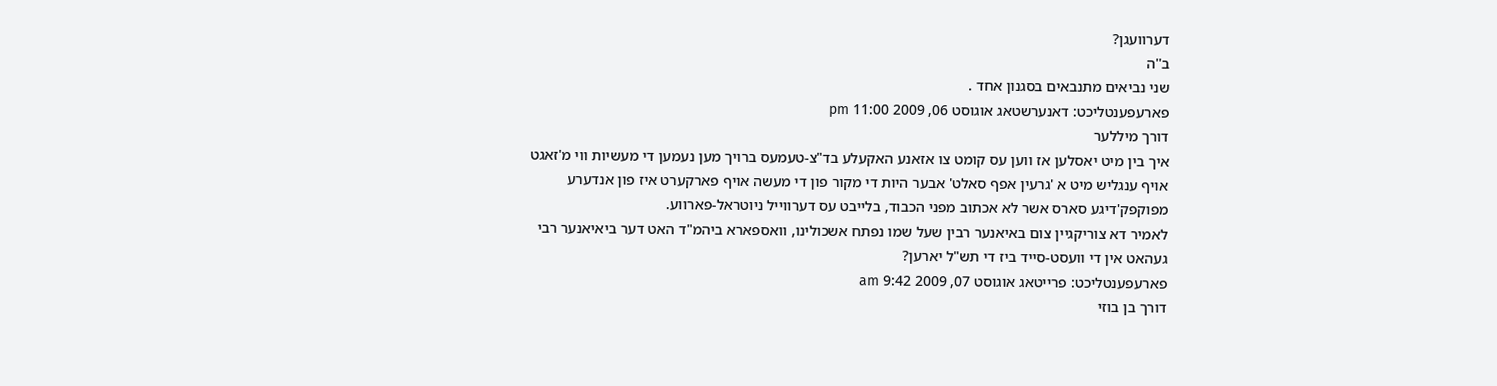דערוועגן?
ב''ה
שני נביאים מתנבאים בסגנון אחד .
פארעפענטליכט: דאנערשטאג אוגוסט 06, 2009 11:00 pm
דורך מיללער
איך בין מיט יאסלען אז ווען עס קומט צו אזאנע האקעלע בד"צ-טעמעס ברויך מען נעמען די מעשיות ווי מ'זאגט אויף ענגליש מיט א 'גרעין אפף סאלט' אבער היות די מקור פון די מעשה אויף פארקערט איז פון אנדערע מפוקפק'דיגע סארס אשר לא אכתוב מפני הכבוד, בלייבט עס דערווייל ניוטראל-פארווע.
לאמיר דא צוריקגיין צום באיאנער רבין שעל שמו נפתח אשכולינו, וואספארא ביהמ"ד האט דער ביאיאנער רבי געהאט אין די וועסט-סייד ביז די תש"ל יארען?
פארעפענטליכט: פרייטאג אוגוסט 07, 2009 9:42 am
דורך בן בוזי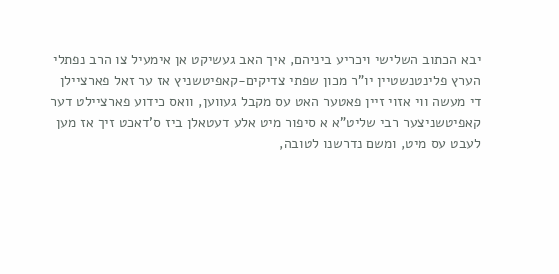יבא הכתוב השלישי ויכריע ביניהם, איך האב געשיקט אן אימעיל צו הרב נפתלי הערץ פלינטנשטיין יו"ר מכון שפתי צדיקים-קאפיטשניץ אז ער זאל פארציילן די מעשה ווי אזוי זיין פאטער האט עס מקבל געווען, וואס כידוע פארציילט דער קאפיטשניצער רבי שליט"א א סיפור מיט אלע דעטאלן ביז ס'דאכט זיך אז מען לעבט עס מיט, ומשם נדרשנו לטובה,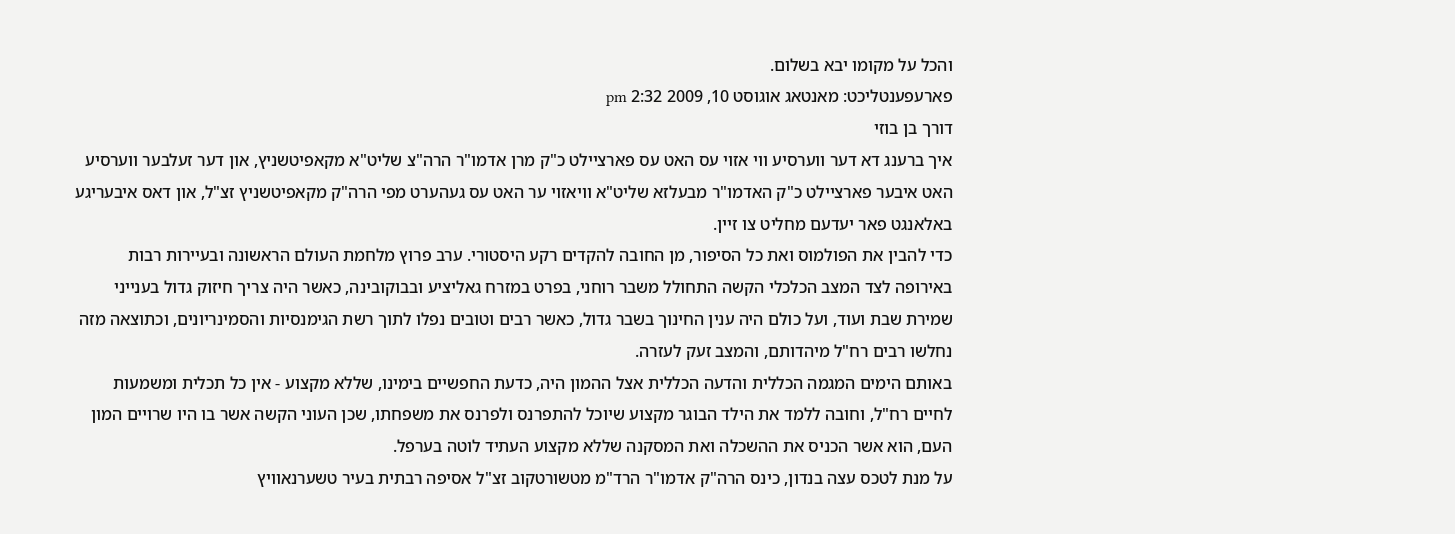והכל על מקומו יבא בשלום.
פארעפענטליכט: מאנטאג אוגוסט 10, 2009 2:32 pm
דורך בן בוזי
איך ברענג דא דער ווערסיע ווי אזוי עס האט עס פארציילט כ"ק מרן אדמו"ר הרה"צ שליט"א מקאפיטשניץ, און דער זעלבער ווערסיע האט איבער פארציילט כ"ק האדמו"ר מבעלזא שליט"א וויאזוי ער האט עס געהערט מפי הרה"ק מקאפיטשניץ זצ"ל, און דאס איבעריגע באלאנגט פאר יעדעם מחליט צו זיין.
כדי להבין את הפולמוס ואת כל הסיפור, מן החובה להקדים רקע היסטורי. ערב פרוץ מלחמת העולם הראשונה ובעיירות רבות באירופה לצד המצב הכלכלי הקשה התחולל משבר רוחני, בפרט במזרח גאליציע ובבוקובינה, כאשר היה צריך חיזוק גדול בענייני שמירת שבת ועוד, ועל כולם היה ענין החינוך בשבר גדול, כאשר רבים וטובים נפלו לתוך רשת הגימנסיות והסמינריונים, וכתוצאה מזה נחלשו רבים רח"ל מיהדותם, והמצב זעק לעזרה.
באותם הימים המגמה הכללית והדעה הכללית אצל ההמון היה, כדעת החפשיים בימינו, שללא מקצוע - אין כל תכלית ומשמעות לחיים רח"ל, וחובה ללמד את הילד הבוגר מקצוע שיוכל להתפרנס ולפרנס את משפחתו, שכן העוני הקשה אשר בו היו שרויים המון העם, הוא אשר הכניס את ההשכלה ואת המסקנה שללא מקצוע העתיד לוטה בערפל.
על מנת לטכס עצה בנדון, כינס הרה"ק אדמו"ר הרד"מ מטשורטקוב זצ"ל אסיפה רבתית בעיר טשערנאוויץ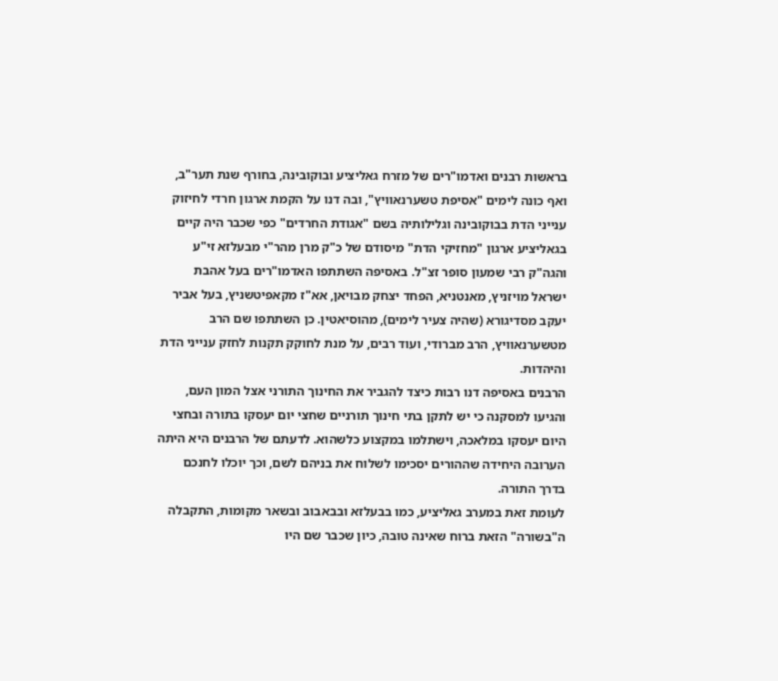בראשות רבנים ואדמו"רים של מזרח גאליציע ובוקובינה, בחורף שנת תער"ב, ואף כונה לימים "אסיפת טשערנאוויץ", ובה דנו על הקמת ארגון חרדי לחיזוק ענייני הדת בבוקובינה וגלילותיה בשם "אגודת החרדים" כפי שכבר היה קיים בגאליציע ארגון "מחזיקי הדת" מיסודם של כ"ק מרן מהר"י מבעלזא זי"ע והגה"ק רבי שמעון סופר זצ"ל. באסיפה השתתפו האדמו"רים בעל אהבת ישראל מויזניץ, מאנטניא, הפחד יצחק מבויאן, אא"ז מקאפיטשניץ, בעל אביר יעקב מסדיגורא (שהיה צעיר לימים), מהוסיאטין. כן השתתפו שם הרב מטשערנאוויץ, הרב מברודי, ועוד רבים, על מנת לחוקק תקנות לחזק ענייני הדת והיהדות.
הרבנים באסיפה דנו רבות כיצד להגביר את החינוך התורני אצל המון העם, והגיעו למסקנה כי יש לתקן בתי חינוך תורניים שחצי יום יעסקו בתורה ובחצי היום יעסקו במלאכה, וישתלמו במקצוע כלשהוא. לדעתם של הרבנים היא היתה הערובה היחידה שההורים יסכימו לשלוח את בניהם לשם, וכך יוכלו לחנכם בדרך התורה.
לעומת זאת במערב גאליציע, כמו בבעלזא ובבאבוב ובשאר מקומות, התקבלה ה"בשורה" הזאת ברוח שאינה טובה, כיון שכבר שם היו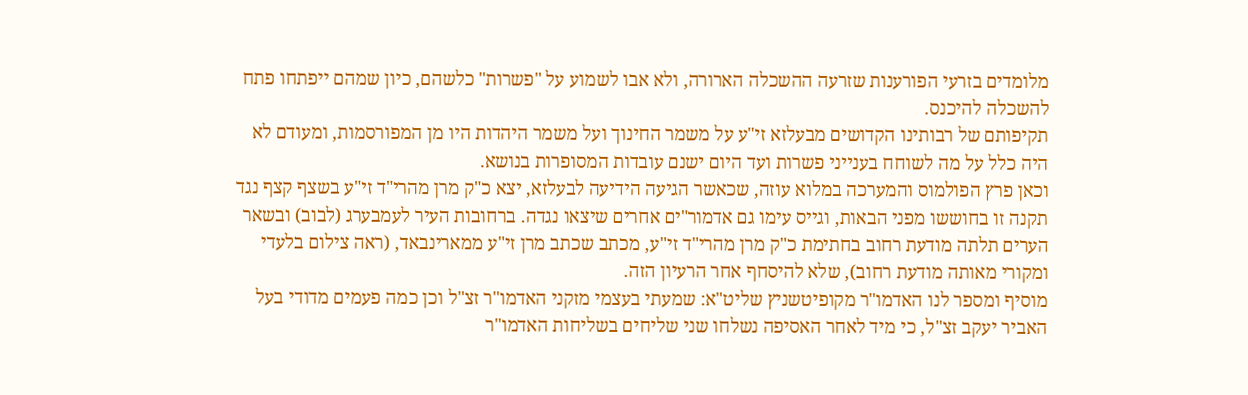מלומדים בזרעי הפורענות שזרעה ההשכלה הארורה, ולא אבו לשמוע על "פשרות" כלשהם, כיון שמהם ייפתחו פתח להשכלה להיכנס.
תקיפותם של רבותינו הקדושים מבעלזא זי"ע על משמר החינוך ועל משמר היהדות היו מן המפורסמות, ומעודם לא היה כלל על מה לשוחח בענייני פשרות ועד היום ישנם עובדות המסופרות בנושא.
וכאן פרץ הפולמוס והמערכה במלוא עוזה, שכאשר הגיעה הידיעה לבעלזא, יצא כ"ק מרן מהרי"ד זי"ע בשצף קצף נגד תקנה זו בחוששו מפני הבאות, וגייס עימו גם אדמור"ים אחרים שיצאו נגדה. ברחובות העיר לעמבערג (לבוב) ובשאר הערים תלתה מודעת רחוב בחתימת כ"ק מרן מהרי"ד זי"ע, מכתב שכתב מרן זי"ע ממארינבאד, (ראה צילום בלעדי ומקורי מאותה מודעת רחוב), שלא להיסחף אחר הרעיון הזה.
מוסיף ומספר לנו האדמו"ר מקופיטשניץ שליט"א: שמעתי בעצמי מזקני האדמו"ר זצ"ל וכן כמה פעמים מדודי בעל האביר יעקב זצ"ל, כי מיד לאחר האסיפה נשלחו שני שליחים בשליחות האדמו"ר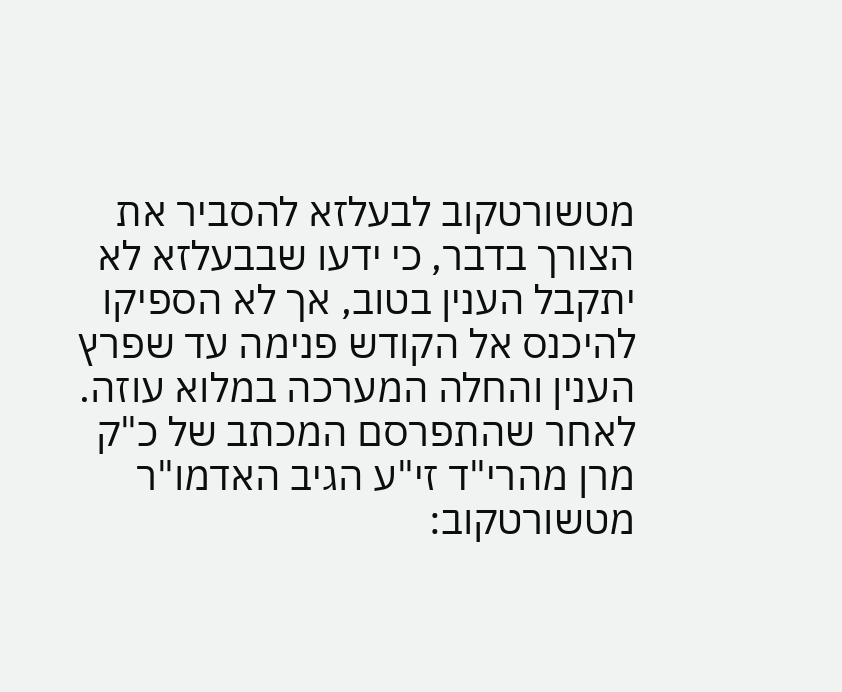מטשורטקוב לבעלזא להסביר את הצורך בדבר, כי ידעו שבבעלזא לא יתקבל הענין בטוב, אך לא הספיקו להיכנס אל הקודש פנימה עד שפרץ הענין והחלה המערכה במלוא עוזה. לאחר שהתפרסם המכתב של כ"ק מרן מהרי"ד זי"ע הגיב האדמו"ר מטשורטקוב: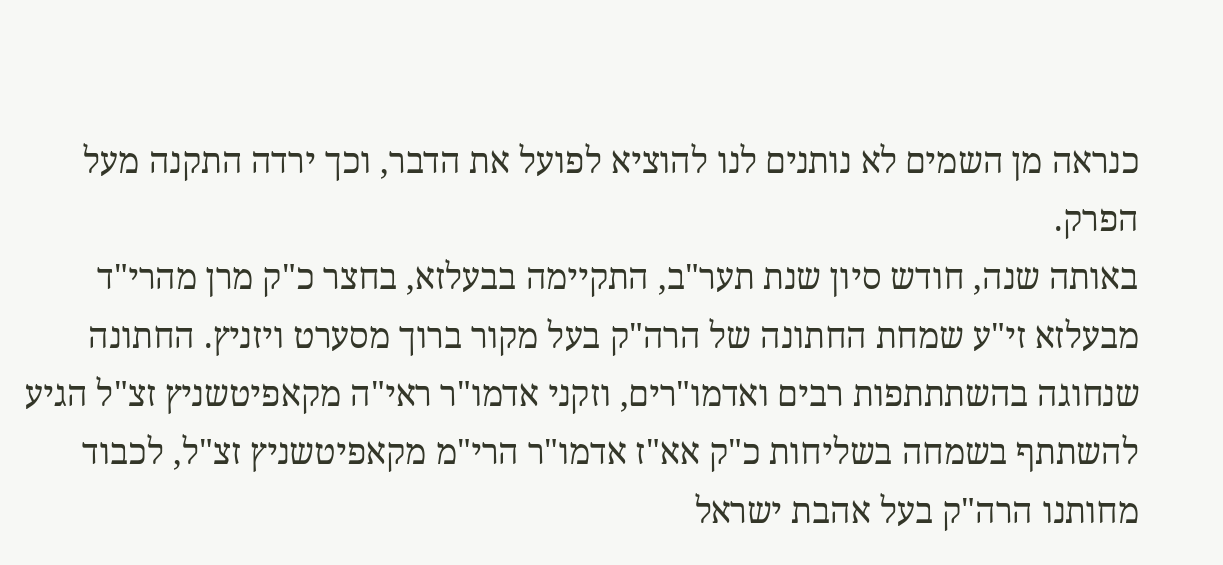כנראה מן השמים לא נותנים לנו להוציא לפועל את הדבר, וכך ירדה התקנה מעל הפרק.
באותה שנה, חודש סיון שנת תער"ב, התקיימה בבעלזא, בחצר כ"ק מרן מהרי"ד מבעלזא זי"ע שמחת החתונה של הרה"ק בעל מקור ברוך מסערט ויזניץ. החתונה שנחוגה בהשתתתפות רבים ואדמו"רים, וזקני אדמו"ר ראי"ה מקאפיטשניץ זצ"ל הגיע להשתתף בשמחה בשליחות כ"ק אא"ז אדמו"ר הרי"מ מקאפיטשניץ זצ"ל, לכבוד מחותנו הרה"ק בעל אהבת ישראל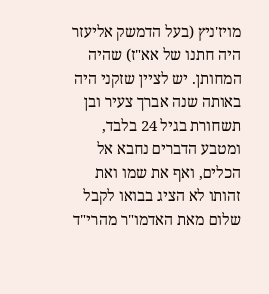מויז'ניץ (בעל הדמשק אליעזר היה חתנו של אא"ז) שהיה המחותן. יש לציין שזקני היה באותה שנה אברך צעיר ובן תשחורת בגיל 24 בלבד, ומטבע הדברים נחבא אל הכלים, ואף את שמו ואת זהותו לא הציג בבואו לקבל שלום מאת האדמו"ר מהרי"ד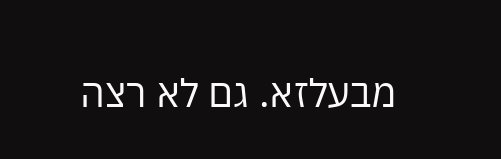מבעלזא. גם לא רצה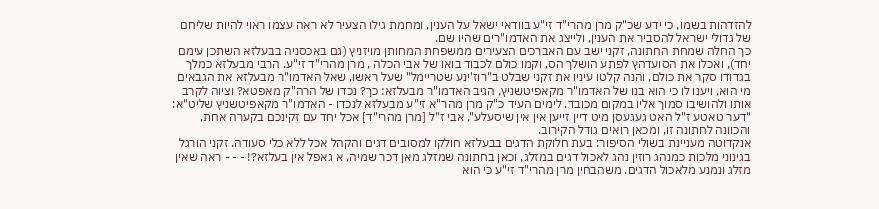להזדהות בשמו, כי ידע שכ"ק מרן מהרי"ד זי"ע בוודאי ישאל על הענין, ומחמת גילו הצעיר לא ראה עצמו ראוי להיות שליחם של גדולי ישראל להסביר את הענין, ולייצג את האדמו"רים שהיו שם.
כך החלה שמחת החתונה, זקני ישב עם האברכים הצעירים ממשפחת המחותן מויזניץ (גם באכסניה בבעלזא השתכן עימם יחד), ואכלו את הסועדהץ לפתע הושלך הס, וקמו כולם לכבוד בואו של אבי הכלה , מרן מהרי"ד זי"ע. הרבי מבעלזא כמלך בגדודו סקר את כולם, והנה קלטו עיניו את זקני שבלט ב"רוז'ינע שטריימל" שעל ראשו, שאל האדמו"ר מבעלזא את הגבאים מי הוא, ויענו לו כי הוא בנו של האדמו"ר מקאפיטשניץ, הגיב האדמו"ר מבעלזא: כך? נכדו של הרה"ק מאפטא? וציוה לקרב אותו ולהושיבו סמוך אליו במקום מכובד. לימים העיד כ"ק מרן מהר"א זי"ע מבעלזא לנכדו - האדמו"ר מקאפיטשניץ שליט"א: "דער טאטע ז"ל האט געגעסן מיט דיין זייען אין אין שיסעלע", אבי ז"ל [מרן מהרי"ד] אכל יחד עם זקינכם בקערה אחת, והכוונה לחתונה זו, ומכאן רואים גודל הקירוב.
אנקדוטה מעניינת בשולי הסיפור: בעת חלוקת הדגים בבעלזא חולקו למסובים דגים והקהל אכל ללא כלי סעודה. זקני הורגל בגינוני מלכות כמנהג רוזין נהג לאכול דגים במזלג, וכאן בחתונה שמזלג מאן דכר שמיה, א גאפל אין בעלזא?! - - - ראה שאין מזלג ונמנע מלאכול הדגים. משהבחין מרן מהרי"ד זי"ע כי הוא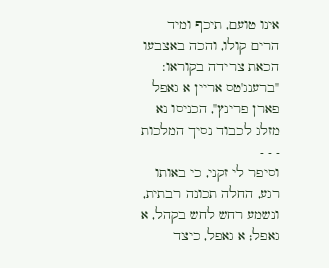אינו טועם, תיכף ומיד הרים קולו, והכה באצבעו הכאת צרידה בקוראו: "ברענג'טס אריין א גאפל פארן פרינץ", הכניסו נא מזלג לכבוד נסיך המלכות - - -
וסיפר לי זקני, כי באותו רגע, החלה תכונה רבתית, ונשמע רחש לחש בקהל, א גאפל; א גאפל, כיצד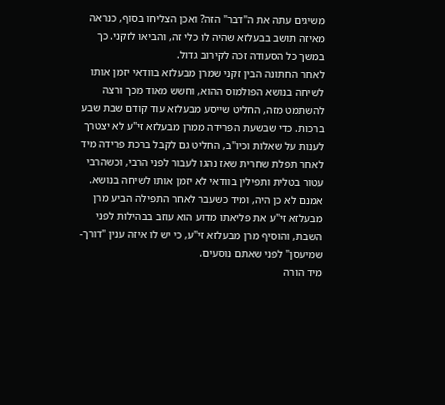משיגים עתה את ה"דבר" הזה? ואכן הצליחו בסוף, כנראה מאיזה תושב בבעלזא שהיה לו כלי זה, והביאו לזקני. כך במשך כל הסעודה זכה לקירוב גדול.
לאחר החתונה הבין זקני שמרן מבעלזא בוודאי יזמן אותו לשיחה בנושא הפולמוס ההוא, וחשש מאוד מכך ורצה להשתמט מזה, החליט שייסע מבעלזא עוד קודם שבת שבע ברכות. כדי שבשעת הפרידה ממרן מבעלזא זי"ע לא יצטרך לענות על שאלות וכיו"ב, החליט גם לקבל ברכת פרידה מיד לאחר תפלת שחרית שאז נהגו לעבור לפני הרבי, וכשהרבי עטור בטלית ותפילין בוודאי לא יזמן אותו לשיחה בנושא. אמנם לא כן היה, ומיד כשעבר לאחר התפילה הביע מרן מבעלזא זי"ע את פליאתו מדוע הוא עוזב בבהילות לפני השבת, והוסיף מרן מבעלזא זי"ע, כי יש לו איזה ענין "דורך-שמיעסן" לפני שאתם נוסעים.
מיד הורה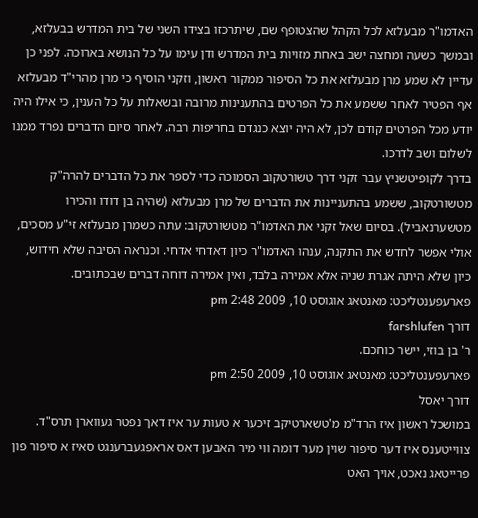האדמו"ר מבעלזא לכל הקהל שהצטופף שם, שיתרכזו בצידו השני של בית המדרש בבעלזא, ובמשך כשעה ומחצה ישב באחת מזויות בית המדרש ודן עימו על כל הנושא בארוכה. לפני כן עדיין לא שמע מרן מבעלזא את כל הסיפור ממקור ראשון, וזקני הוסיף כי מרן מהרי"ד מבעלזא אף הפטיר לאחר ששמע את כל הפרטים בהתענינות מרובה ובשאלות על כל הענין, כי אילו היה יודע מכל הפרטים קודם לכן, לא היה יוצא כנגדם בחריפות רבה. לאחר סיום הדברים נפרד ממנו לשלום ושב לדרכו.
בדרך לקופיטשניץ עבר זקני דרך טשורטקוב הסמוכה כדי לספר את כל הדברים להרה"ק מטשורטקוב, ששמע בהתעניינות את הדברים של מרן מבעלזא (שהיה בן דודו והכירו מטשערנאביל). בסיום שאל זקני את האדמו"ר מטשורטקוב: עתה כשמרן מבעלזא זי"ע מסכים, אולי אפשר לחדש את התקנה, ענהו האדמו"ר כיון דאדחי אדחי. וכנראה הסיבה שלא חידוש, כיון שלא היתה אגרת שניה אלא אמירה בלבד, ואין אמירה דוחה דברים שבכתובים.
פארעפענטליכט: מאנטאג אוגוסט 10, 2009 2:48 pm
דורך farshlufen
ר' בן בוזי, יישר כוחכם.
פארעפענטליכט: מאנטאג אוגוסט 10, 2009 2:50 pm
דורך יאסל
במושכל ראשון איז הרד"מ מ'טשארטיקב זיכער א טעות ער איז דאך נפטר געווארן תרס"ד.
צווייטענס איז דער סיפור שוין מער דומה ווי מיר האבען דאס אראפגעברענגט סאיז א סיפור פון פרייטאג נאכט, אויך האט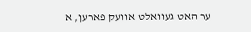ער האט געוואלט אוועק פארען, א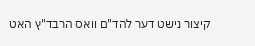קיצור נישט דער להד"ם וואס הרבד"ץ האט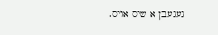געגעבן א שיס אויס.